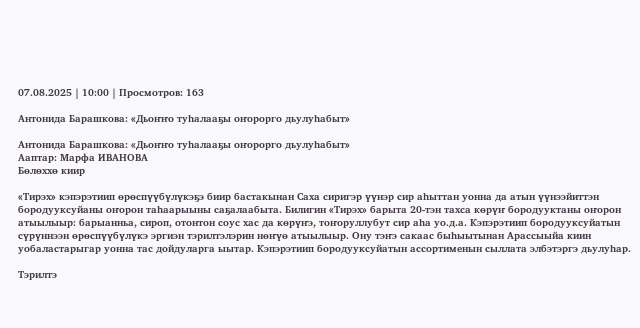07.08.2025 | 10:00 | Просмотров: 163

Антонида Барашкова: «Дьоҥҥо туһалааҕы оҥорорго дьулуһабыт»

Антонида Барашкова: «Дьоҥҥо туһалааҕы оҥорорго дьулуһабыт»
Ааптар: Марфа ИВАНОВА
Бөлөххө киир

«Тирэх» кэпэрэтиип өрөспүүбүлүкэҕэ биир бастакынан Саха сиригэр үүнэр сир аһыттан уонна да атын үүнээйиттэн бородууксуйаны оҥорон таһаарыыны саҕалаабыта. Билигин «Тирэх» барыта 20-тэн тахса көрүҥ бородууктаны оҥорон атыылыыр: барыанньа, сироп, отонтон соус хас да көрүҥэ, тоҥоруллубут сир аһа уо.д.а. Кэпэрэтиип бородууксуйатын сүрүннээн өрөспүүбүлүкэ эргиэн тэрилтэлэрин нөҥүө атыылыыр. Ону тэҥэ сакаас быһыытынан Арассыыйа киин уобаластарыгар уонна тас дойдуларга ыытар. Кэпэрэтиип бородууксуйатын ассортименын сыллата элбэтэргэ дьулуһар.

Тэрилтэ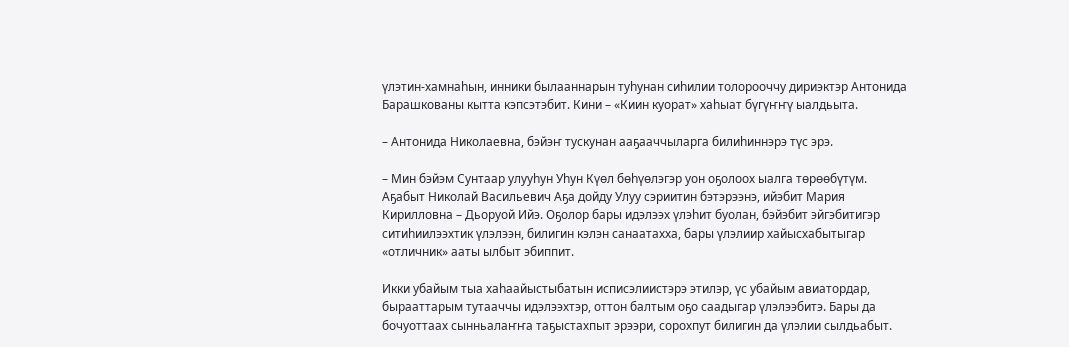үлэтин-хамнаһын, инники былааннарын туһунан сиһилии толорооччу дириэктэр Антонида Барашкованы кытта кэпсэтэбит. Кини – «Киин куорат» хаһыат бүгүҥҥү ыалдьыта.

– Антонида Николаевна, бэйэҥ тускунан ааҕааччыларга билиһиннэрэ түс эрэ.

– Мин бэйэм Сунтаар улууһун Уһун Күөл бөһүөлэгэр уон оҕолоох ыалга төрөөбүтүм. Аҕабыт Николай Васильевич Аҕа дойду Улуу сэриитин бэтэрээнэ, ийэбит Мария Кирилловна – Дьоруой Ийэ. Оҕолор бары идэлээх үлэһит буолан, бэйэбит эйгэбитигэр ситиһиилээхтик үлэлээн, билигин кэлэн санаатахха, бары үлэлиир хайысхабытыгар «отличник» ааты ылбыт эбиппит.

Икки убайым тыа хаһаайыстыбатын исписэлиистэрэ этилэр, үс убайым авиатордар, бырааттарым тутааччы идэлээхтэр, оттон балтым оҕо саадыгар үлэлээбитэ. Бары да бочуоттаах сынньалаҥҥа таҕыстахпыт эрээри, сорохпут билигин да үлэлии сылдьабыт.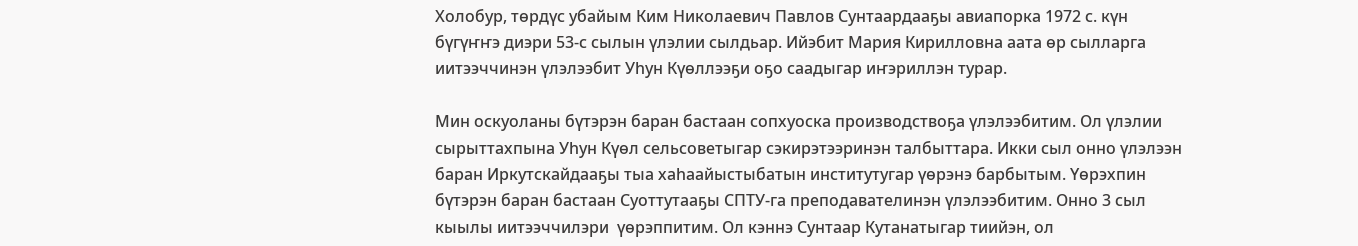Холобур, төрдүс убайым Ким Николаевич Павлов Сунтаардааҕы авиапорка 1972 с. күн бүгүҥҥэ диэри 53-с сылын үлэлии сылдьар. Ийэбит Мария Кирилловна аата өр сылларга иитээччинэн үлэлээбит Уһун Күөллээҕи оҕо саадыгар иҥэриллэн турар.

Мин оскуоланы бүтэрэн баран бастаан сопхуоска производствоҕа үлэлээбитим. Ол үлэлии сырыттахпына Уһун Күөл сельсоветыгар сэкирэтээринэн талбыттара. Икки сыл онно үлэлээн баран Иркутскайдааҕы тыа хаһаайыстыбатын институтугар үөрэнэ барбытым. Үөрэхпин бүтэрэн баран бастаан Суоттутааҕы СПТУ-га преподавателинэн үлэлээбитим. Онно 3 сыл кыылы иитээччилэри  үөрэппитим. Ол кэннэ Сунтаар Кутанатыгар тиийэн, ол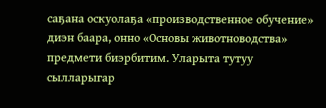саҕана оскуолаҕа «производственное обучение» диэн баара, онно «Основы животноводства» предмети биэрбитим. Уларыта тутуу сылларыгар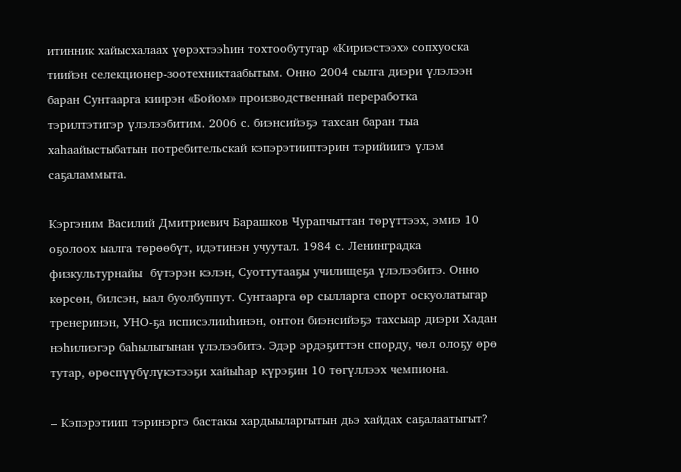итинник хайысхалаах үөрэхтээһин тохтообутугар «Кириэстээх» сопхуоска тиийэн селекционер-зоотехниктаабытым. Онно 2004 сылга диэри үлэлээн баран Сунтаарга киирэн «Бойом» производственнай переработка тэрилтэтигэр үлэлээбитим. 2006 с. биэнсийэҕэ тахсан баран тыа хаһаайыстыбатын потребительскай кэпэрэтииптэрин тэрийиигэ үлэм саҕаламмыта.

Кэргэним Василий Дмитриевич Барашков Чурапчыттан төрүттээх, эмиэ 10 оҕолоох ыалга төрөөбүт, идэтинэн учуутал. 1984 с. Ленинградка  физкультурнайы  бүтэрэн кэлэн, Суоттутааҕы училищеҕа үлэлээбитэ. Онно көрсөн, билсэн, ыал буолбуппут. Сунтаарга өр сылларга спорт оскуолатыгар тренеринэн, УНО-ҕа исписэлииһинэн, онтон биэнсийэҕэ тахсыар диэри Хадан нэһилиэгэр баһылыгынан үлэлээбитэ. Эдэр эрдэҕиттэн спорду, чөл олоҕу өрө тутар, өрөспүүбүлүкэтээҕи хайыһар күрэҕин 10 төгүллээх чемпиона.

– Кэпэрэтиип тэринэргэ бастакы хардыыларгытын дьэ хайдах саҕалаатыгыт?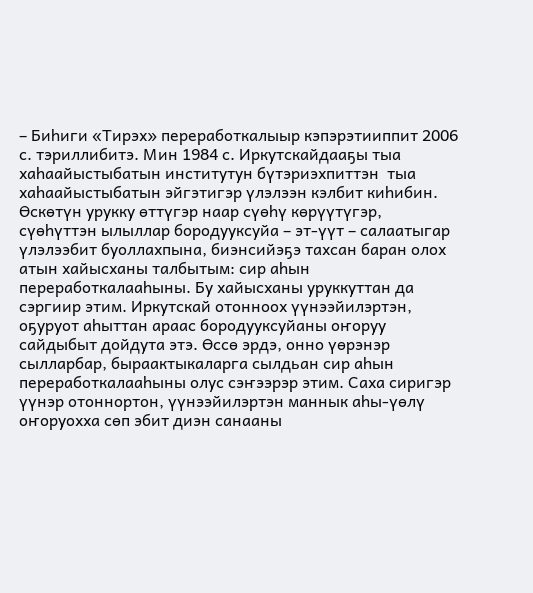– Биһиги «Тирэх» переработкалыыр кэпэрэтииппит 2006 с. тэриллибитэ. Мин 1984 с. Иркутскайдааҕы тыа хаһаайыстыбатын институтун бүтэриэхпиттэн  тыа хаһаайыстыбатын эйгэтигэр үлэлээн кэлбит киһибин. Өскөтүн урукку өттүгэр наар сүөһү көрүүтүгэр, сүөһүттэн ылыллар бородууксуйа – эт-үүт – салаатыгар үлэлээбит буоллахпына, биэнсийэҕэ тахсан баран олох атын хайысханы талбытым: сир аһын переработкалааһыны. Бу хайысханы уруккуттан да сэргиир этим. Иркутскай отонноох үүнээйилэртэн, оҕуруот аһыттан араас бородууксуйаны оҥоруу сайдыбыт дойдута этэ. Өссө эрдэ, онно үөрэнэр сылларбар, быраактыкаларга сылдьан сир аһын переработкалааһыны олус сэҥээрэр этим. Саха сиригэр үүнэр отоннортон, үүнээйилэртэн маннык аһы-үөлү оҥоруохха сөп эбит диэн санааны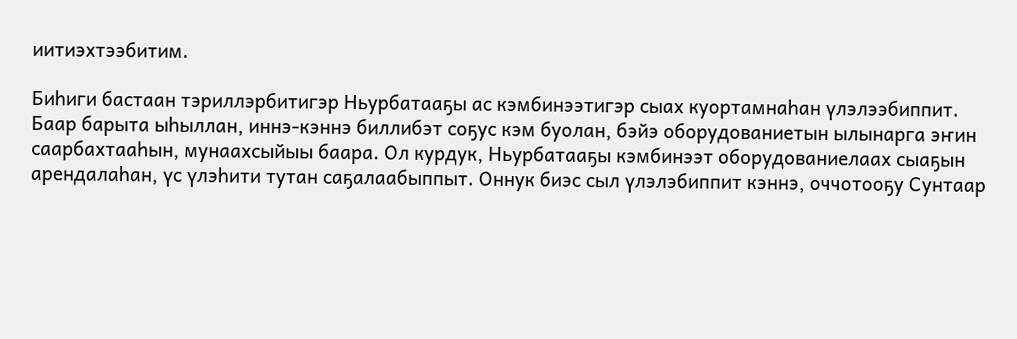иитиэхтээбитим.

Биһиги бастаан тэриллэрбитигэр Ньурбатааҕы ас кэмбинээтигэр сыах куортамнаһан үлэлээбиппит. Баар барыта ыһыллан, иннэ-кэннэ биллибэт соҕус кэм буолан, бэйэ оборудованиетын ылынарга эҥин саарбахтааһын, мунаахсыйыы баара. Ол курдук, Ньурбатааҕы кэмбинээт оборудованиелаах сыаҕын арендалаһан, үс үлэһити тутан саҕалаабыппыт. Оннук биэс сыл үлэлэбиппит кэннэ, оччотооҕу Сунтаар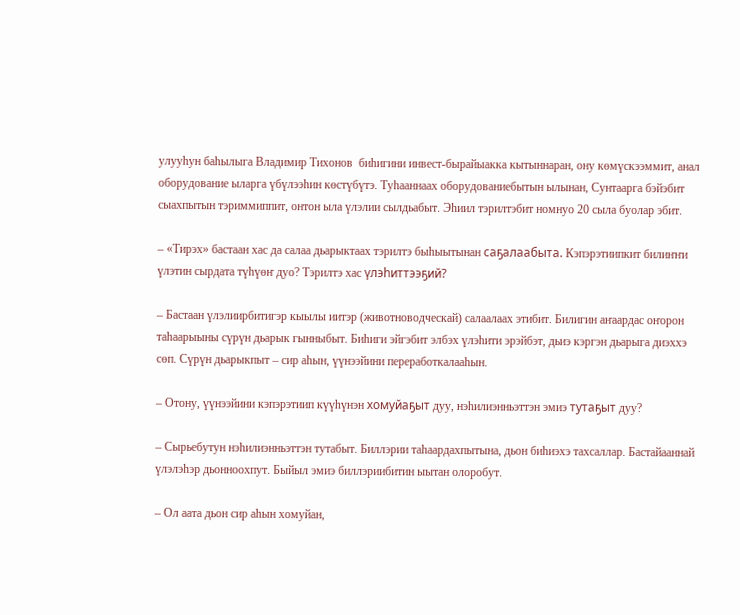улууһун баһылыга Владимир Тихонов  биһигини инвест-бырайыакка кытыннаран, ону көмүскээммит, анал оборудование ыларга үбүлээһин көстүбүтэ. Туһааннаах оборудованиебытын ылынан, Сунтаарга бэйэбит сыахпытын тэриммиппит, онтон ыла үлэлии сылдьабыт. Эһиил тэрилтэбит номнуо 20 сыла буолар эбит.

– «Тирэх» бастаан хас да салаа дьарыктаах тэрилтэ быһыытынан саҕалаабыта. Кэпэрэтиипкит билиҥҥи үлэтин сырдата түһүөҥ дуо? Тэрилтэ хас үлэһиттээҕий?

– Бастаан үлэлиирбитигэр кыылы иитэр (животноводческай) салаалаах этибит. Билигин аҥаардас оҥорон таһаарыыны сүрүн дьарык гынныбыт. Биһиги эйгэбит элбэх үлэһити эрэйбэт, дьиэ кэргэн дьарыга диэххэ сөп. Сүрүн дьарыкпыт – сир аһын, үүнээйини переработкалааһын.

– Отону, үүнээйини кэпэрэтиип күүһүнэн хомуйаҕыт дуу, нэһилиэнньэттэн эмиэ тутаҕыт дуу?

– Сырьебутун нэһилиэнньэттэн тутабыт. Биллэрии таһаардахпытына, дьон биһиэхэ тахсаллар. Бастайааннай үлэлэһэр дьонноохпут. Быйыл эмиэ биллэриибитин ыытан олоробут.

– Ол аата дьон сир аһын хомуйан,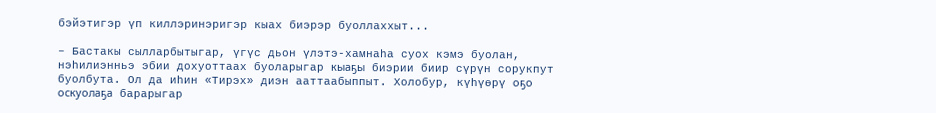бэйэтигэр үп киллэринэригэр кыах биэрэр буоллаххыт...

– Бастакы сылларбытыгар, үгүс дьон үлэтэ-хамнаһа суох кэмэ буолан,  нэһилиэнньэ эбии дохуоттаах буоларыгар кыаҕы биэрии биир сүрүн сорукпут буолбута. Ол да иһин «Тирэх» диэн ааттаабыппыт. Холобур, күһүөрү оҕо оскуолаҕа барарыгар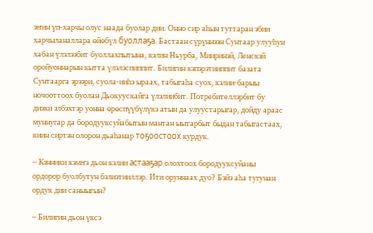эҥин үп-харчы олус наада буолар дии. Онно сир аһын туттаран эбии харчыланаллара өйөбүл буоллаҕа. Бастаан сүрүннээн Сунтаар улууһун хабан үлэлээбит буоллахпытына, кэлин Ньурба, Мииринэй, Ленскэй оройуоннарын кытта үлэлэспиппит. Билигин кэпэрэтииппит базата Сунтаарга эрээри, суола-ииһэ ыраах, табыгаһа суох, кэлии-барыы ночооттоох буолан Дьокуускайга үлэлиибит. Потребителлэрбит бу диэки элбэхтэр уонна өрөспүүбүлүкэ атын да улуустарыгар, дойду араас муннугар да бородууксуйабытын мантан ыытарбыт быдан табыгастаах, киин сиртэн олорон дьаһанар тоҕоостоох курдук.

– Кэнники кэмҥэ дьон кэлии астааҕар олохтоох бородууксуйаны ордорор буолбутун бэлиэтииллэр. Ити оруннаах дуо? Бэйэ аһа тугунан ордук дии саныыгын?

– Билигин дьон үксэ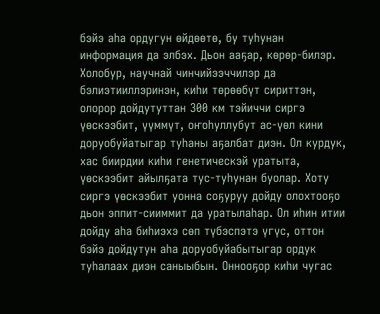бэйэ аһа ордугун өйдөөтө, бу туһунан информация да элбэх. Дьон ааҕар, көрөр-билэр. Холобур, научнай чинчийээччилэр да бэлиэтииллэринэн, киһи төрөөбүт сириттэн, олорор дойдутуттан 300 км тэйиччи сиргэ үөскээбит, үүммүт, оҥоһуллубут ас-үөл кини доруобуйатыгар туһаны аҕалбат диэн. Ол курдук, хас биирдии киһи генетическэй уратыта, үөскээбит айылҕата тус-туһунан буолар. Хоту сиргэ үөскээбит уонна соҕуруу дойду олохтооҕо дьон эппит-сииммит да уратылаһар. Ол иһин итии дойду аһа биһиэхэ сөп түбэспэтэ үгүс, оттон бэйэ дойдутун аһа доруобуйабытыгар ордук туһалаах диэн саныыбын. Оннооҕор киһи чугас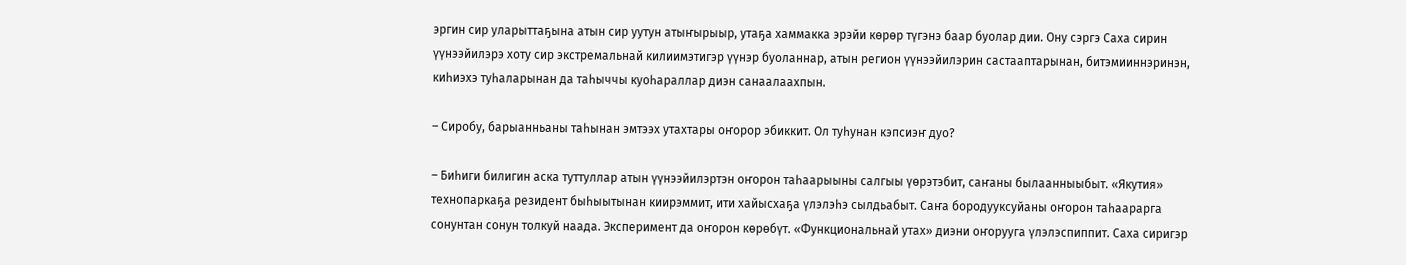эргин сир уларыттаҕына атын сир уутун атыҥырыыр, утаҕа хаммакка эрэйи көрөр түгэнэ баар буолар дии. Ону сэргэ Саха сирин үүнээйилэрэ хоту сир экстремальнай килиимэтигэр үүнэр буоланнар, атын регион үүнээйилэрин састааптарынан, битэмииннэринэн, киһиэхэ туһаларынан да таһыччы куоһараллар диэн санаалаахпын.

– Сиробу, барыанньаны таһынан эмтээх утахтары оҥорор эбиккит. Ол туһунан кэпсиэҥ дуо?

– Биһиги билигин аска туттуллар атын үүнээйилэртэн оҥорон таһаарыыны салгыы үөрэтэбит, саҥаны былаанныыбыт. «Якутия» технопаркаҕа резидент быһыытынан киирэммит, ити хайысхаҕа үлэлэһэ сылдьабыт. Саҥа бородууксуйаны оҥорон таһаарарга сонунтан сонун толкуй наада. Эксперимент да оҥорон көрөбүт. «Функциональнай утах» диэни оҥорууга үлэлэспиппит. Саха сиригэр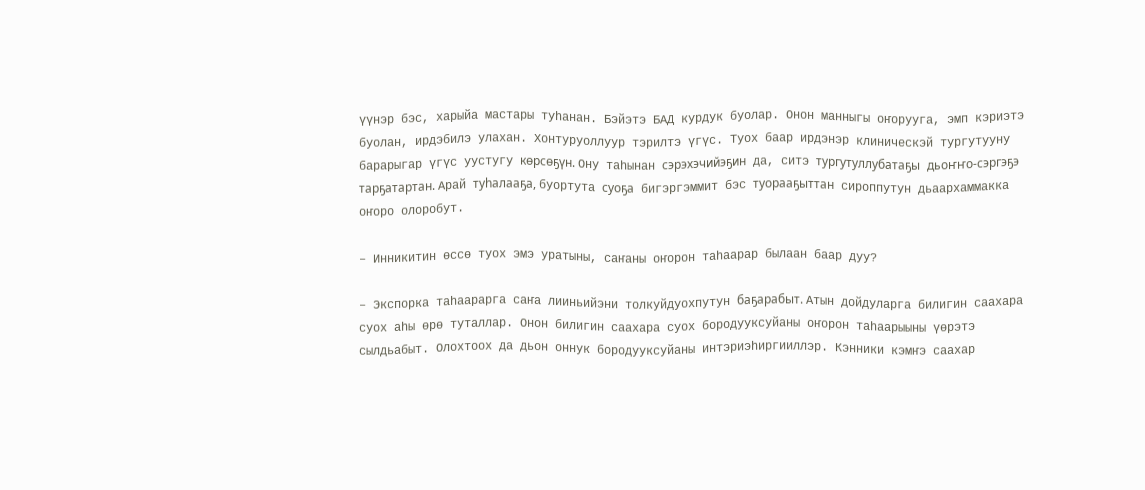үүнэр бэс, харыйа мастары туһанан. Бэйэтэ БАД курдук буолар. Онон манныгы оҥорууга, эмп кэриэтэ буолан, ирдэбилэ улахан. Хонтуруоллуур тэрилтэ үгүс. Туох баар ирдэнэр клиническэй тургутууну барарыгар үгүс уустугу көрсөҕүн. Ону таһынан сэрэхэчийэҕин да, ситэ тургутуллубатаҕы дьоҥҥо-сэргэҕэ тарҕатартан. Арай туһалааҕа, буортута суоҕа бигэргэммит бэс туорааҕыттан сироппутун дьаархаммакка оҥоро олоробут.

– Инникитин өссө туох эмэ уратыны, саҥаны оҥорон таһаарар былаан баар дуу?

– Экспорка таһаарарга саҥа лииньийэни толкуйдуохпутун баҕарабыт. Атын дойдуларга билигин саахара суох аһы өрө туталлар. Онон билигин саахара суох бородууксуйаны оҥорон таһаарыыны үөрэтэ сылдьабыт. Олохтоох да дьон оннук бородууксуйаны интэриэһиргииллэр. Кэнники кэмҥэ саахар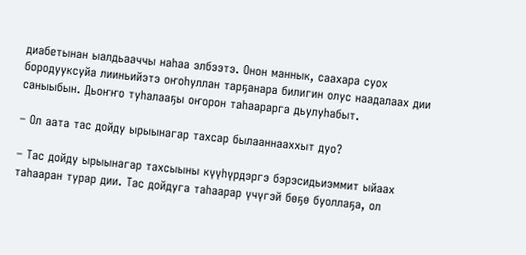диабетынан ыалдьааччы наһаа элбээтэ. Онон маннык, саахара суох бородууксуйа лииньийэтэ оҥоһуллан тарҕанара билигин олус наадалаах дии саныыбын. Дьоҥҥо туһалааҕы оҥорон таһаарарга дьулуһабыт.

– Ол аата тас дойду ырыынагар тахсар былааннааххыт дуо?

– Тас дойду ырыынагар тахсыыны күүһүрдэргэ бэрэсидьиэммит ыйаах таһааран турар дии. Тас дойдуга таһаарар үчүгэй бөҕө буоллаҕа, ол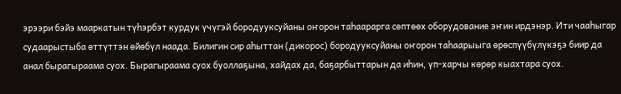эрээри бэйэ мааркатын түһэрбэт курдук үчүгэй бородууксуйаны оҥорон таһаарарга сөптөөх оборудование эҥин ирдэнэр. Ити чааһыгар судаарыстыба өттүттэн өйөбүл наада. Билигин сир аһыттан (дикорос) бородууксуйаны оҥорон таһаарыыга өрөспүүбүлүкэҕэ биир да анал бырагыраама суох. Бырагыраама суох буоллаҕына, хайдах да, баҕарбыттарын да иһин, үп-харчы көрөр кыахтара суох.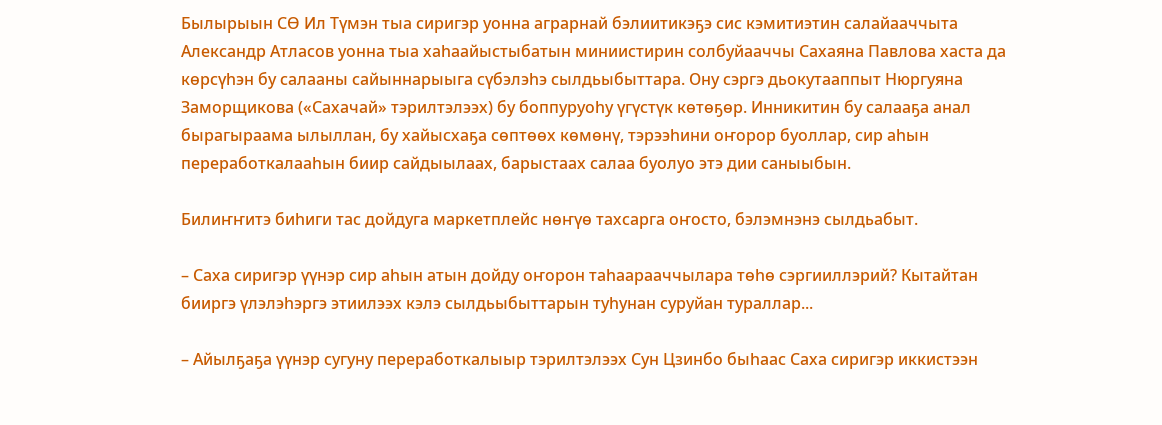Былырыын СӨ Ил Түмэн тыа сиригэр уонна аграрнай бэлиитикэҕэ сис кэмитиэтин салайааччыта Александр Атласов уонна тыа хаһаайыстыбатын миниистирин солбуйааччы Сахаяна Павлова хаста да көрсүһэн бу салааны сайыннарыыга сүбэлэһэ сылдьыбыттара. Ону сэргэ дьокутааппыт Нюргуяна Заморщикова («Сахачай» тэрилтэлээх) бу боппуруоһу үгүстүк көтөҕөр. Инникитин бу салааҕа анал бырагыраама ылыллан, бу хайысхаҕа сөптөөх көмөнү, тэрээһини оҥорор буоллар, сир аһын переработкалааһын биир сайдыылаах, барыстаах салаа буолуо этэ дии саныыбын.

Билиҥҥитэ биһиги тас дойдуга маркетплейс нөҥүө тахсарга оҥосто, бэлэмнэнэ сылдьабыт.

– Саха сиригэр үүнэр сир аһын атын дойду оҥорон таһаарааччылара төһө сэргииллэрий? Кытайтан бииргэ үлэлэһэргэ этиилээх кэлэ сылдьыбыттарын туһунан суруйан тураллар...

– Айылҕаҕа үүнэр сугуну переработкалыыр тэрилтэлээх Сун Цзинбо быһаас Саха сиригэр иккистээн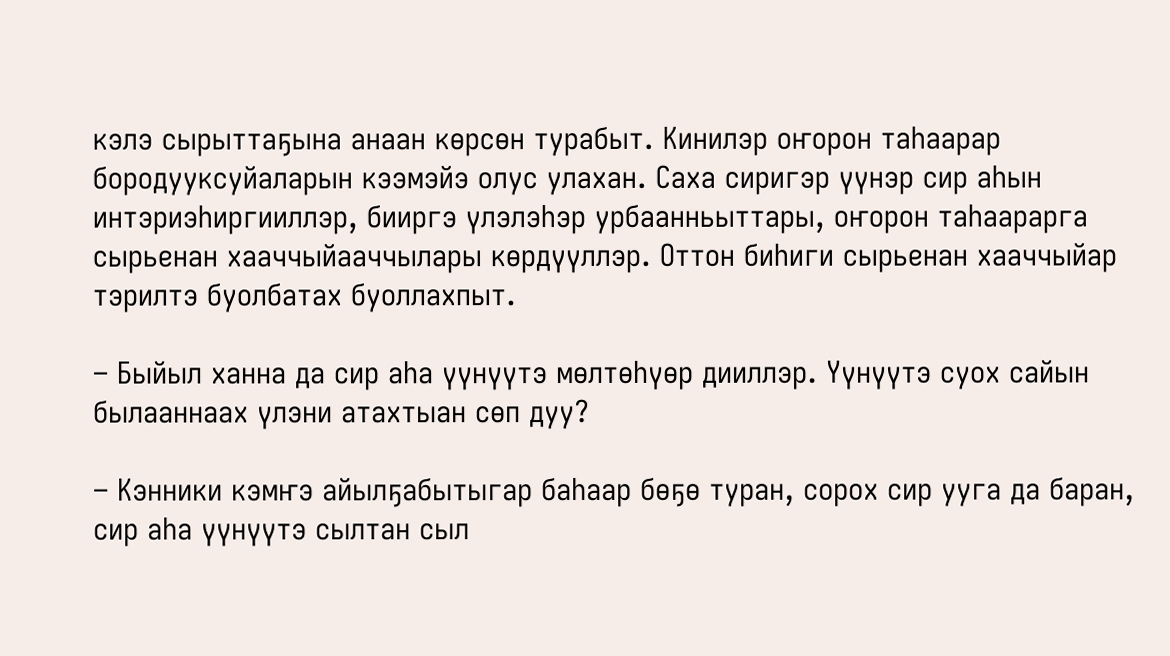кэлэ сырыттаҕына анаан көрсөн турабыт. Кинилэр оҥорон таһаарар бородууксуйаларын кээмэйэ олус улахан. Саха сиригэр үүнэр сир аһын интэриэһиргииллэр, бииргэ үлэлэһэр урбаанньыттары, оҥорон таһаарарга сырьенан хааччыйааччылары көрдүүллэр. Оттон биһиги сырьенан хааччыйар тэрилтэ буолбатах буоллахпыт.

– Быйыл ханна да сир аһа үүнүүтэ мөлтөһүөр дииллэр. Үүнүүтэ суох сайын былааннаах үлэни атахтыан сөп дуу?

– Кэнники кэмҥэ айылҕабытыгар баһаар бөҕө туран, сорох сир ууга да баран, сир аһа үүнүүтэ сылтан сыл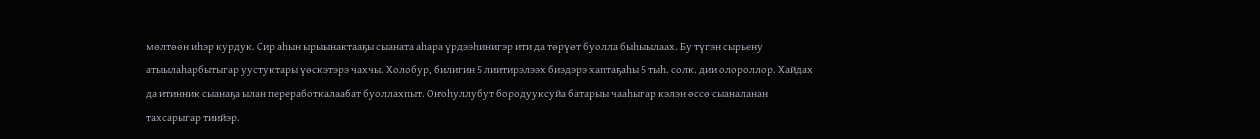мөлтөөн иһэр курдук. Сир аһын ырыынактааҕы сыаната аһара үрдээһинигэр ити да төрүөт буолла быһыылаах. Бу түгэн сырьену атыылаһарбытыгар уустуктары үөскэтэрэ чахчы. Холобур, билигин 5 лиитирэлээх биэдэрэ хаптаҕаһы 5 тыһ. солк. дии олороллор. Хайдах да итинник сыанаҕа ылан переработкалаабат буоллахпыт. Оҥоһуллубут бородууксуйа батарыы чааһыгар кэлэн өссө сыаналанан тахсарыгар тиийэр.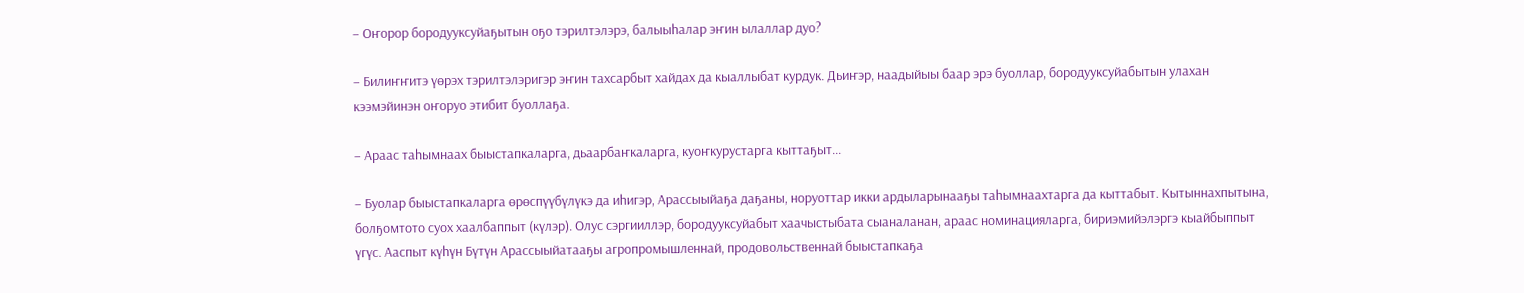– Оҥорор бородууксуйаҕытын оҕо тэрилтэлэрэ, балыыһалар эҥин ылаллар дуо?

– Билиҥҥитэ үөрэх тэрилтэлэригэр эҥин тахсарбыт хайдах да кыаллыбат курдук. Дьиҥэр, наадыйыы баар эрэ буоллар, бородууксуйабытын улахан кээмэйинэн оҥоруо этибит буоллаҕа.

– Араас таһымнаах быыстапкаларга, дьаарбаҥкаларга, куоҥкурустарга кыттаҕыт...

– Буолар быыстапкаларга өрөспүүбүлүкэ да иһигэр, Арассыыйаҕа даҕаны, норуоттар икки ардыларынааҕы таһымнаахтарга да кыттабыт. Кытыннахпытына, болҕомтото суох хаалбаппыт (күлэр). Олус сэргииллэр, бородууксуйабыт хаачыстыбата сыаналанан, араас номинацияларга, бириэмийэлэргэ кыайбыппыт үгүс. Ааспыт күһүн Бүтүн Арассыыйатааҕы агропромышленнай, продовольственнай быыстапкаҕа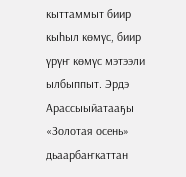кыттаммыт биир кыһыл көмүс, биир үрүҥ көмүс мэтээли ылбыппыт. Эрдэ Арассыыйатааҕы «Золотая осень» дьаарбаҥкаттан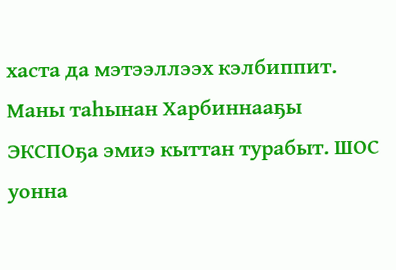хаста да мэтээллээх кэлбиппит. Маны таһынан Харбиннааҕы ЭКСПОҕа эмиэ кыттан турабыт. ШОС уонна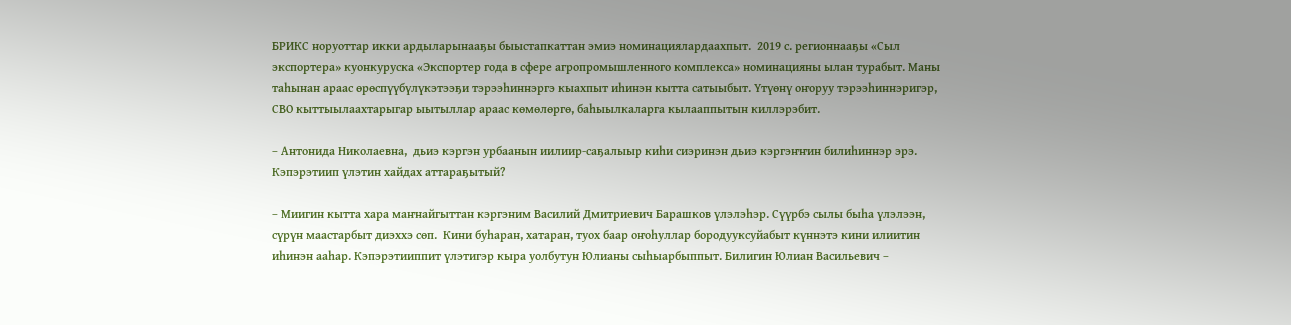БРИКС норуоттар икки ардыларынааҕы быыстапкаттан эмиэ номинациялардаахпыт.  2019 с. регионнааҕы «Сыл экспортера» куонкуруска «Экспортер года в сфере агропромышленного комплекса» номинацияны ылан турабыт. Маны таһынан араас өрөспүүбүлүкэтээҕи тэрээһиннэргэ кыахпыт иһинэн кытта сатыыбыт. Үтүөнү оҥоруу тэрээһиннэригэр, СВО кыттыылаахтарыгар ыытыллар араас көмөлөргө, баһыылкаларга кылааппытын киллэрэбит.

– Антонида Николаевна,  дьиэ кэргэн урбаанын иилиир-саҕалыыр киһи сиэринэн дьиэ кэргэҥҥин билиһиннэр эрэ. Кэпэрэтиип үлэтин хайдах аттараҕытый?

– Миигин кытта хара маҥнайгыттан кэргэним Василий Дмитриевич Барашков үлэлэһэр. Сүүрбэ сылы быһа үлэлээн, сүрүн маастарбыт диэххэ сөп.  Кини буһаран, хатаран, туох баар оҥоһуллар бородууксуйабыт күннэтэ кини илиитин иһинэн ааһар. Кэпэрэтииппит үлэтигэр кыра уолбутун Юлианы сыһыарбыппыт. Билигин Юлиан Васильевич –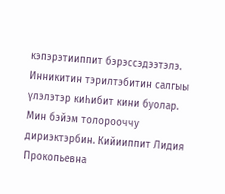кэпэрэтииппит бэрэссэдээтэлэ. Инникитин тэрилтэбитин салгыы үлэлэтэр киһибит кини буолар. Мин бэйэм толорооччу дириэктэрбин. Кийииппит Лидия Прокопьевна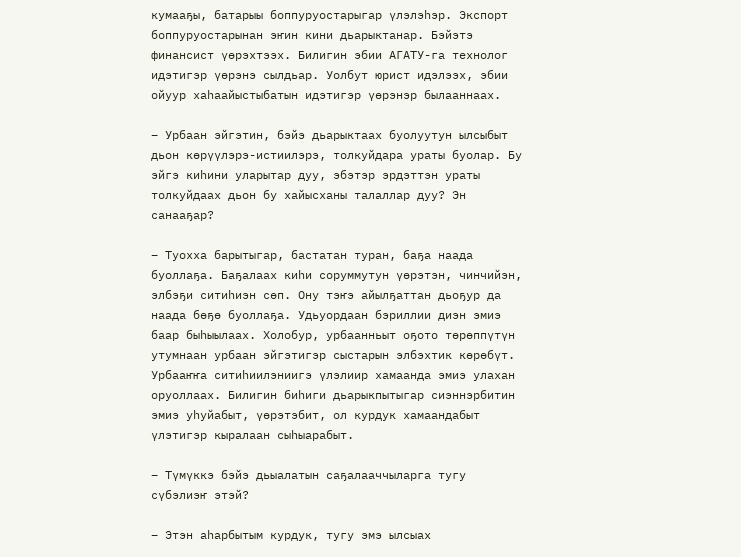кумааҕы, батарыы боппуруостарыгар үлэлэһэр. Экспорт боппуруостарынан эҥин кини дьарыктанар. Бэйэтэ финансист үөрэхтээх. Билигин эбии АГАТУ-га технолог идэтигэр үөрэнэ сылдьар. Уолбут юрист идэлээх, эбии ойуур хаһаайыстыбатын идэтигэр үөрэнэр былааннаах.

– Урбаан эйгэтин, бэйэ дьарыктаах буолуутун ылсыбыт дьон көрүүлэрэ-истиилэрэ, толкуйдара ураты буолар. Бу эйгэ киһини уларытар дуу, эбэтэр эрдэттэн ураты толкуйдаах дьон бу хайысханы талаллар дуу? Эн санааҕар?

– Туохха барытыгар, бастатан туран, баҕа наада буоллаҕа. Баҕалаах киһи соруммутун үөрэтэн, чинчийэн, элбэҕи ситиһиэн сөп. Ону тэҥэ айылҕаттан дьоҕур да наада бөҕө буоллаҕа. Удьуордаан бэриллии диэн эмиэ баар быһыылаах. Холобур, урбаанньыт оҕото төрөппүтүн утумнаан урбаан эйгэтигэр сыстарын элбэхтик көрөбүт. Урбааҥҥа ситиһиилэниигэ үлэлиир хамаанда эмиэ улахан оруоллаах. Билигин биһиги дьарыкпытыгар сиэннэрбитин эмиэ уһуйабыт, үөрэтэбит, ол курдук хамаандабыт үлэтигэр кыралаан сыһыарабыт.

– Түмүккэ бэйэ дьыалатын саҕалааччыларга тугу сүбэлиэҥ этэй?

– Этэн аһарбытым курдук, тугу эмэ ылсыах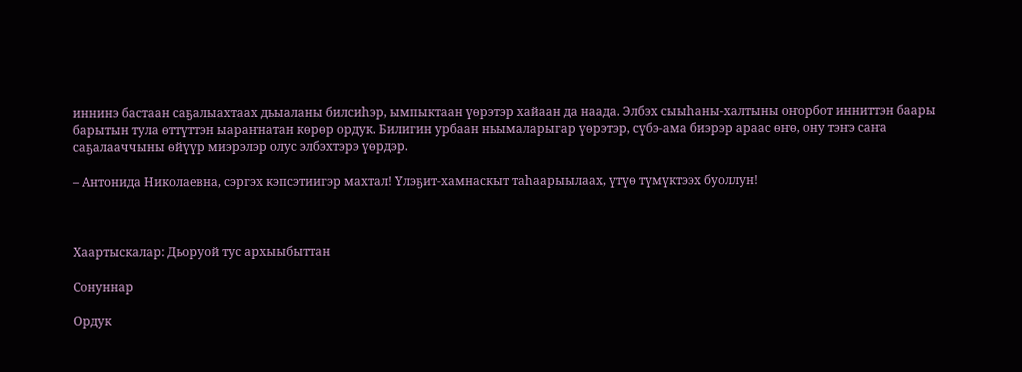иннинэ бастаан саҕалыахтаах дьыаланы билсиһэр, ымпыктаан үөрэтэр хайаан да наада. Элбэх сыыһаны-халтыны оҥорбот инниттэн баары барытын тула өттүттэн ыараҥнатан көрөр ордук. Билигин урбаан ньымаларыгар үөрэтэр, сүбэ-ама биэрэр араас өҥө, ону тэҥэ саҥа саҕалааччыны өйүүр миэрэлэр олус элбэхтэрэ үөрдэр.

– Антонида Николаевна, сэргэх кэпсэтиигэр махтал! Үлэҕит-хамнаскыт таһаарыылаах, үтүө түмүктээх буоллун!



Хаартыскалар: Дьоруой тус архыыбыттан

Сонуннар

Ордук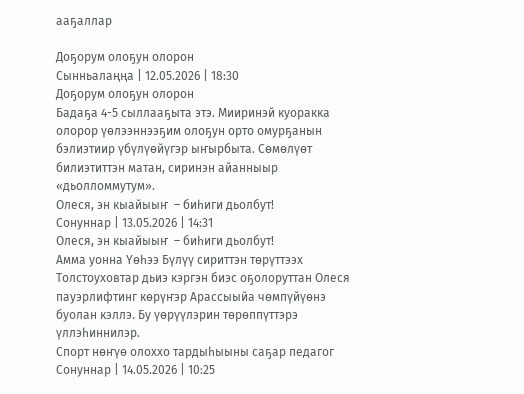ааҕаллар

Доҕорум олоҕун олорон
Сынньалаңңа | 12.05.2026 | 18:30
Доҕорум олоҕун олорон
Бадаҕа 4-5 сыллааҕыта этэ. Мииринэй куоракка олорор үөлээннээҕим олоҕун орто омурҕанын бэлиэтиир үбүлүөйүгэр ыҥырбыта. Сөмөлүөт билиэтиттэн матан, сиринэн айанныыр «дьолломмутум».
Олеся, эн кыайыыҥ  – биһиги дьолбут!
Сонуннар | 13.05.2026 | 14:31
Олеся, эн кыайыыҥ  – биһиги дьолбут!
Амма уонна Үөһээ Бүлүү сириттэн төрүттээх Толстоуховтар дьиэ кэргэн биэс оҕолоруттан Олеся пауэрлифтинг көрүҥэр Арассыыйа чөмпүйүөнэ буолан кэллэ. Бу үөрүүлэрин төрөппүттэрэ үллэһиннилэр.
Спорт нөҥүө олоххо тардыһыыны саҕар педагог
Сонуннар | 14.05.2026 | 10:25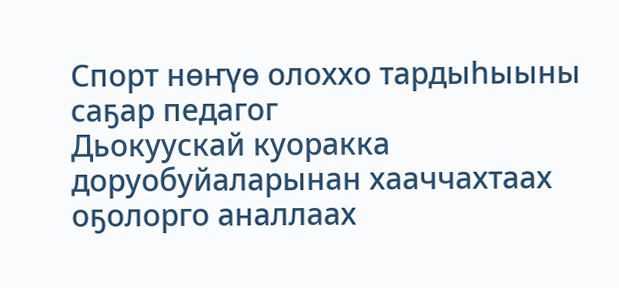Спорт нөҥүө олоххо тардыһыыны саҕар педагог
Дьокуускай куоракка доруобуйаларынан хааччахтаах оҕолорго аналлаах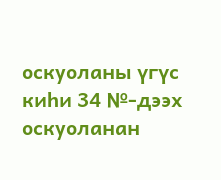оскуоланы үгүс киһи 34 №-дээх оскуоланан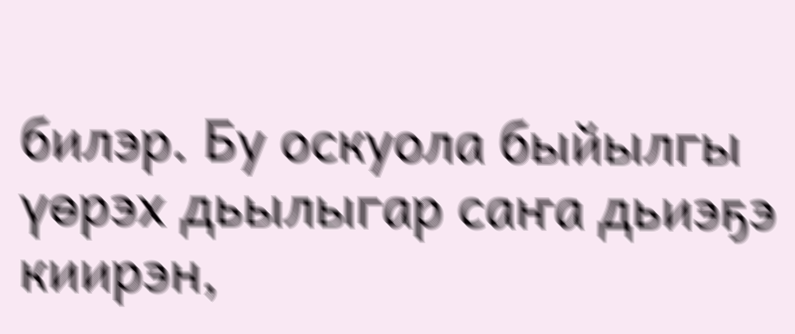билэр. Бу оскуола быйылгы үөрэх дьылыгар саҥа дьиэҕэ киирэн,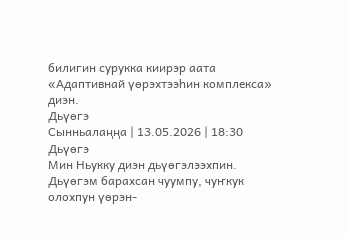билигин сурукка киирэр аата «Адаптивнай үөрэхтээһин комплекса» диэн.
Дьүөгэ
Сынньалаңңа | 13.05.2026 | 18:30
Дьүөгэ
Мин Ньукку диэн дьүөгэлээхпин. Дьүөгэм барахсан чуумпу, чуҥкук олохпун үөрэн-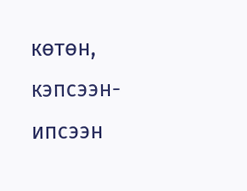көтөн, кэпсээн-ипсээн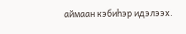аймаан кэбиһэр идэлээх.